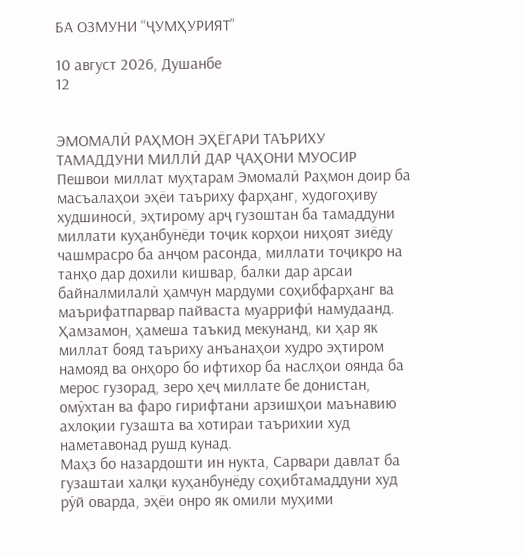БА ОЗМУНИ “ҶУМҲУРИЯТ”

10 август 2026, Душанбе
12


ЭМОМАЛӢ РАҲМОН ЭҲЁГАРИ ТАЪРИХУ ТАМАДДУНИ МИЛЛӢ ДАР ҶАҲОНИ МУОСИР
Пешвои миллат муҳтарам Эмомалӣ Раҳмон доир ба масъалаҳои эҳёи таъриху фарҳанг, худогоҳиву худшиносӣ, эҳтирому арҷ гузоштан ба тамаддуни миллати куҳанбунёди тоҷик корҳои ниҳоят зиёду чашмрасро ба анҷом расонда, миллати тоҷикро на танҳо дар дохили кишвар, балки дар арсаи байналмилалӣ ҳамчун мардуми соҳибфарҳанг ва маърифатпарвар пайваста муаррифӣ намудаанд. Ҳамзамон, ҳамеша таъкид мекунанд, ки ҳар як миллат бояд таъриху анъанаҳои худро эҳтиром намояд ва онҳоро бо ифтихор ба наслҳои оянда ба мерос гузорад, зеро ҳеҷ миллате бе донистан, омӯхтан ва фаро гирифтани арзишҳои маънавию ахлоқии гузашта ва хотираи таърихии худ наметавонад рушд кунад.
Маҳз бо назардошти ин нукта, Сарвари давлат ба гузаштаи халқи куҳанбунёду соҳибтамаддуни худ рӯй оварда, эҳёи онро як омили муҳими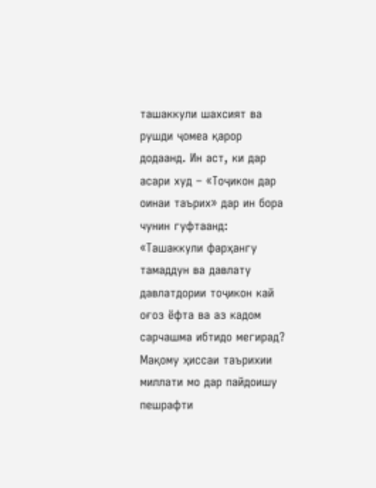ташаккули шахсият ва рушди ҷомеа қарор додаанд. Ин аст, ки дар асари худ – «Тоҷикон дар оинаи таърих» дар ин бора чунин гуфтаанд: «Ташаккули фарҳангу тамаддун ва давлату давлатдории тоҷикон кай оғоз ёфта ва аз кадом сарчашма ибтидо мегирад? Мақому ҳиссаи таърихии миллати мо дар пайдоишу пешрафти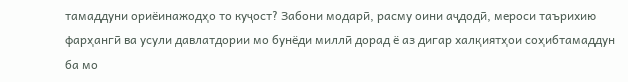тамаддуни ориёинажодҳо то куҷост? Забони модарӣ, расму оини аҷдодӣ, мероси таърихию фарҳангӣ ва усули давлатдории мо бунёди миллӣ дорад ё аз дигар халқиятҳои соҳибтамаддун ба мо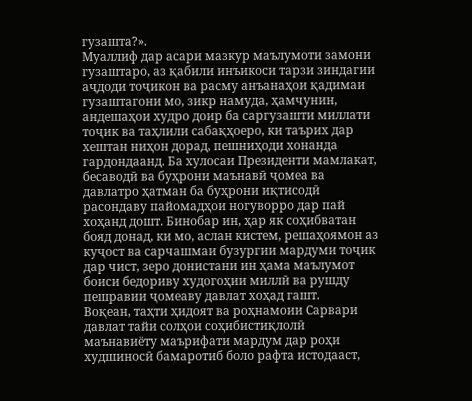гузашта?».
Муаллиф дар асари мазкур маълумоти замони гузаштаро, аз қабили инъикоси тарзи зиндагии аҷдоди тоҷикон ва расму анъанаҳои қадимаи гузаштагони мо, зикр намуда, ҳамчунин, андешаҳои худро доир ба саргузашти миллати тоҷик ва таҳлили сабақҳоеро, ки таърих дар хештан ниҳон дорад, пешниҳоди хонанда гардондаанд. Ба хулосаи Президенти мамлакат, бесаводӣ ва буҳрони маънавӣ ҷомеа ва давлатро ҳатман ба буҳрони иқтисодӣ расондаву пайомадҳои ногуворро дар пай хоҳанд дошт. Бинобар ин, ҳар як соҳибватан бояд донад, ки мо, аслан кистем, решаҳоямон аз куҷост ва сарчашмаи бузургии мардуми тоҷик дар чист, зеро донистани ин ҳама маълумот боиси бедориву худогоҳии миллӣ ва рушду пешравии ҷомеаву давлат хоҳад гашт.
Воқеан, таҳти ҳидоят ва роҳнамоии Сарвари давлат тайи солҳои соҳибистиқлолӣ маънавиёту маърифати мардум дар роҳи худшиносӣ бамаротиб боло рафта истодааст,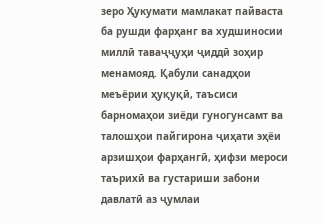зеро Ҳукумати мамлакат пайваста ба рушди фарҳанг ва худшиносии миллӣ таваҷҷуҳи ҷиддӣ зоҳир менамояд. Қабули санадҳои меъёрии ҳуқуқӣ, таъсиси барномаҳои зиёди гуногунсамт ва талошҳои пайгирона ҷиҳати эҳёи арзишҳои фарҳангӣ, ҳифзи мероси таърихӣ ва густариши забони давлатӣ аз ҷумлаи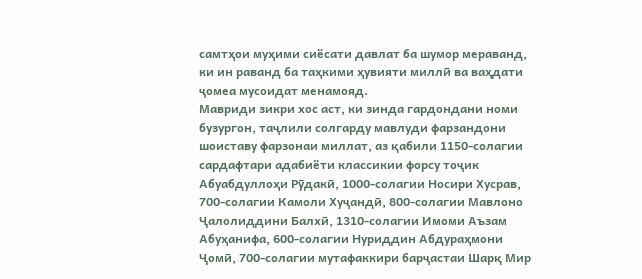самтҳои муҳими сиёсати давлат ба шумор мераванд, ки ин раванд ба таҳкими ҳувияти миллӣ ва ваҳдати ҷомеа мусоидат менамояд.
Мавриди зикри хос аст, ки зинда гардондани номи бузургон, таҷлили солгарду мавлуди фарзандони шоиставу фарзонаи миллат, аз қабили 1150-солагии сардафтари адабиёти классикии форсу тоҷик Абуабдуллоҳи Рӯдакӣ, 1000-солагии Носири Хусрав, 700-солагии Камоли Хуҷандӣ, 800-солагии Мавлоно Ҷалолиддини Балхӣ, 1310-солагии Имоми Аъзам Абуҳанифа, 600-солагии Нуриддин Абдураҳмони Ҷомӣ, 700-солагии мутафаккири барҷастаи Шарқ Мир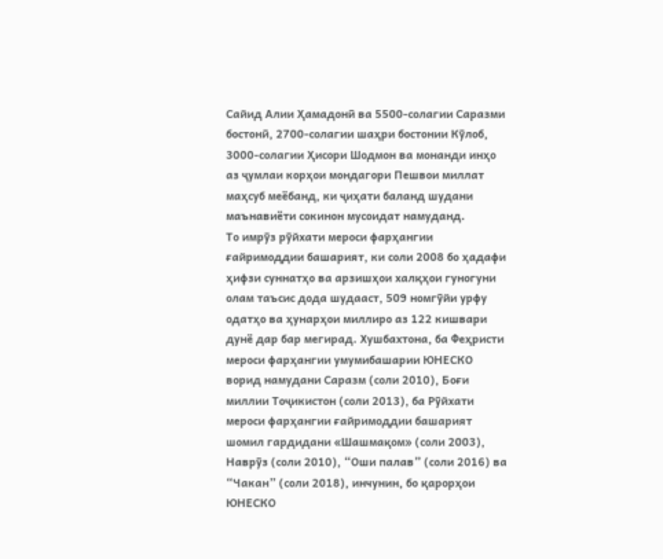Сайид Алии Ҳамадонӣ ва 5500-солагии Саразми бостонӣ, 2700-солагии шаҳри бостонии Кӯлоб, 3000-солагии Ҳисори Шодмон ва монанди инҳо аз ҷумлаи корҳои мондагори Пешвои миллат маҳсуб меёбанд, ки ҷиҳати баланд шудани маънавиёти сокинон мусоидат намуданд.
То имрӯз рӯйхати мероси фарҳангии ғайримоддии башарият, ки соли 2008 бо ҳадафи ҳифзи суннатҳо ва арзишҳои халқҳои гуногуни олам таъсис дода шудааст, 509 номгӯйи урфу одатҳо ва ҳунарҳои миллиро аз 122 кишвари дунё дар бар мегирад. Хушбахтона, ба Феҳристи мероси фарҳангии умумибашарии ЮНЕСКО ворид намудани Саразм (соли 2010), Боғи миллии Тоҷикистон (соли 2013), ба Рӯйхати мероси фарҳангии ғайримоддии башарият шомил гардидани «Шашмақом» (соли 2003), Наврӯз (соли 2010), “Оши палав” (соли 2016) ва “Чакан” (соли 2018), инчунин, бо қарорҳои ЮНЕСКО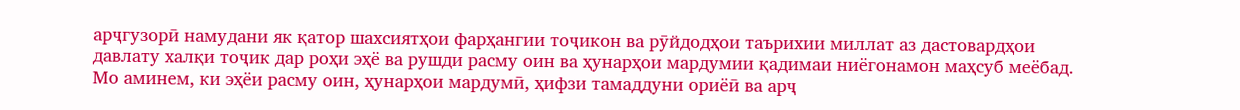арҷгузорӣ намудани як қатор шахсиятҳои фарҳангии тоҷикон ва рӯйдодҳои таърихии миллат аз дастовардҳои давлату халқи тоҷик дар роҳи эҳё ва рушди расму оин ва ҳунарҳои мардумии қадимаи ниёгонамон маҳсуб меёбад.
Мо аминем, ки эҳёи расму оин, ҳунарҳои мардумӣ, ҳифзи тамаддуни ориёӣ ва арҷ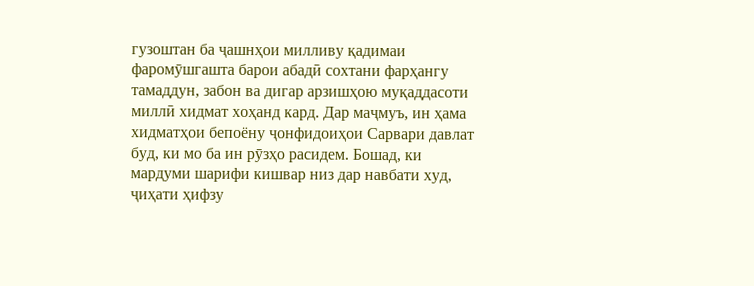гузоштан ба ҷашнҳои милливу қадимаи фаромӯшгашта барои абадӣ сохтани фарҳангу тамаддун, забон ва дигар арзишҳою муқаддасоти миллӣ хидмат хоҳанд кард. Дар маҷмуъ, ин ҳама хидматҳои бепоёну ҷонфидоиҳои Сарвари давлат буд, ки мо ба ин рӯзҳо расидем. Бошад, ки мардуми шарифи кишвар низ дар навбати худ, ҷиҳати ҳифзу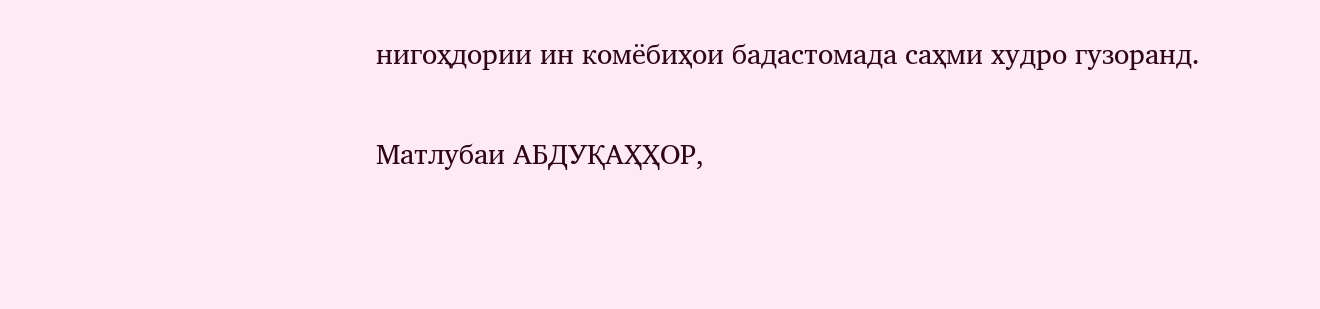нигоҳдории ин комёбиҳои бадастомада саҳми худро гузоранд.


Матлубаи АБДУҚАҲҲОР,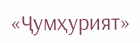«Ҷумҳурият»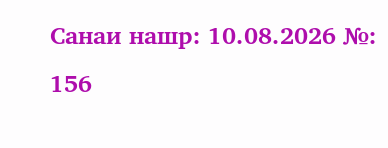Санаи нашр: 10.08.2026 №: 156